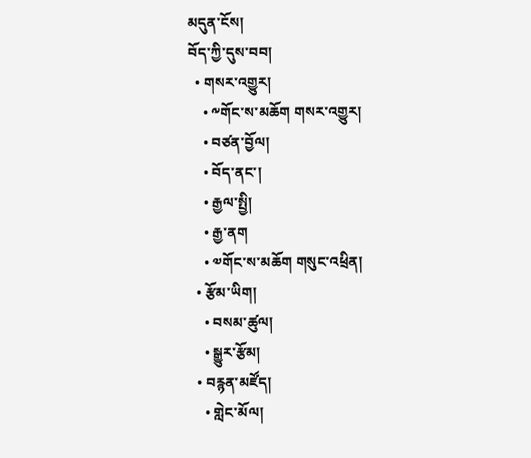མདུན་ངོས།
བོད་ཀྱི་དུས་བབ།
  • གསར་འགྱུར།
    • ༸གོང་ས་མཆོག གསར་འགྱུར།
    • བཙན་བྱོལ།
    • བོད་ནང་།
    • རྒྱལ་སྤྱི།
    • རྒྱ་ནག
    • ༧གོང་ས་མཆོག གསུང་འཕྲིན།
  • རྩོམ་ཡིག།
    • བསམ་ཚུལ།
    • སྒྱུར་རྩོམ།
  • བརྙན་མཛོད།
    • གླེང་མོལ།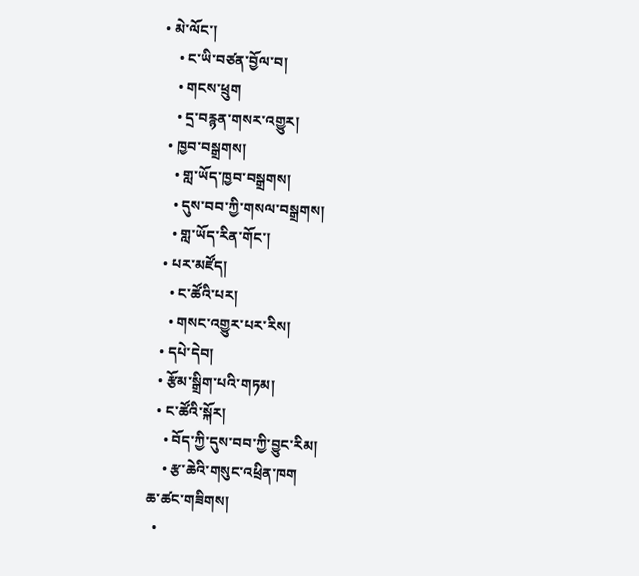• མེ་ལོང་།
    • ང་ཡི་བཙན་བྱོལ་བ།
    • གངས་ཕྲུག
    • དྲ་བརྙན་གསར་འགྱུར།
  • ཁྱབ་བསྒྲགས།
    • གླ་ཡོད་ཁྱབ་བསྒྲགས།
    • དུས་བབ་ཀྱི་གསལ་བསྒྲགས།
    • གླ་ཡོད་རིན་གོང་།
  • པར་མཛོད།
    • ང་ཚོའི་པར།
    • གསང་འགྱུར་པར་རིས།
  • དཔེ་དེབ།
  • རྩོམ་སྒྲིག་པའི་གཏམ།
  • ང་ཚོའི་སྐོར།
    • བོད་ཀྱི་དུས་བབ་ཀྱི་བྱུང་རིམ།
    • རྩ་ཆེའི་གསུང་འཕྲིན་ཁག
ཆ་ཚང་གཟིགས།
  •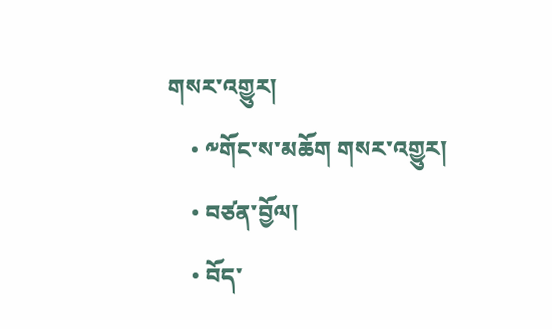གསར་འགྱུར།
    • ༸གོང་ས་མཆོག གསར་འགྱུར།
    • བཙན་བྱོལ།
    • བོད་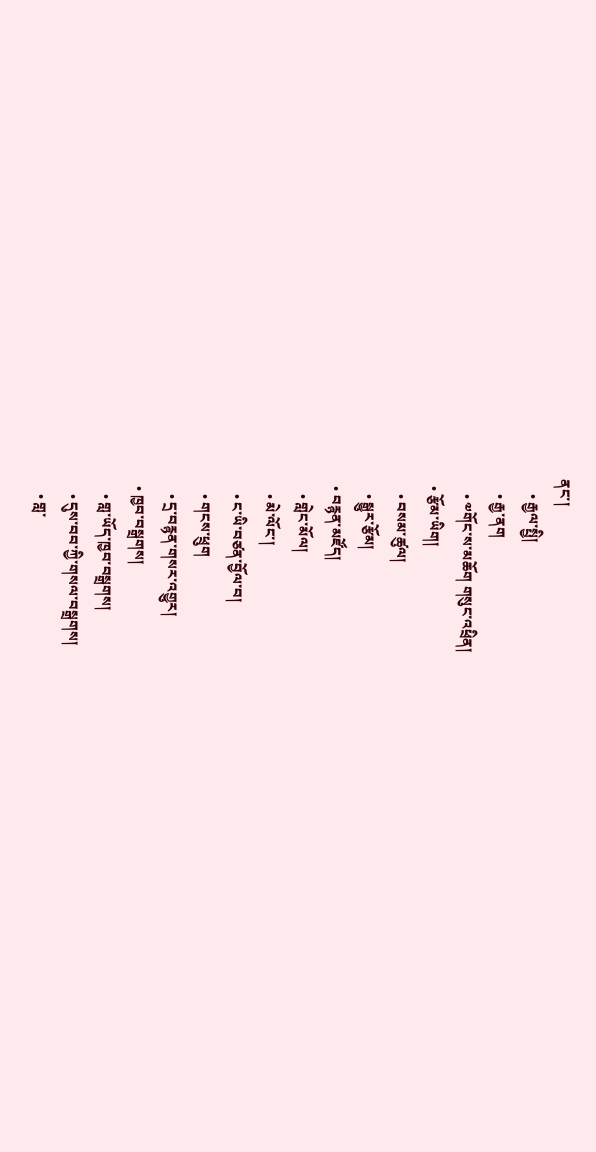ནང་།
    • རྒྱལ་སྤྱི།
    • རྒྱ་ནག
    • ༧གོང་ས་མཆོག གསུང་འཕྲིན།
  • རྩོམ་ཡིག།
    • བསམ་ཚུལ།
    • སྒྱུར་རྩོམ།
  • བརྙན་མཛོད།
    • གླེང་མོལ།
    • མེ་ལོང་།
    • ང་ཡི་བཙན་བྱོལ་བ།
    • གངས་ཕྲུག
    • དྲ་བརྙན་གསར་འགྱུར།
  • ཁྱབ་བསྒྲགས།
    • གླ་ཡོད་ཁྱབ་བསྒྲགས།
    • དུས་བབ་ཀྱི་གསལ་བསྒྲགས།
    • གླ་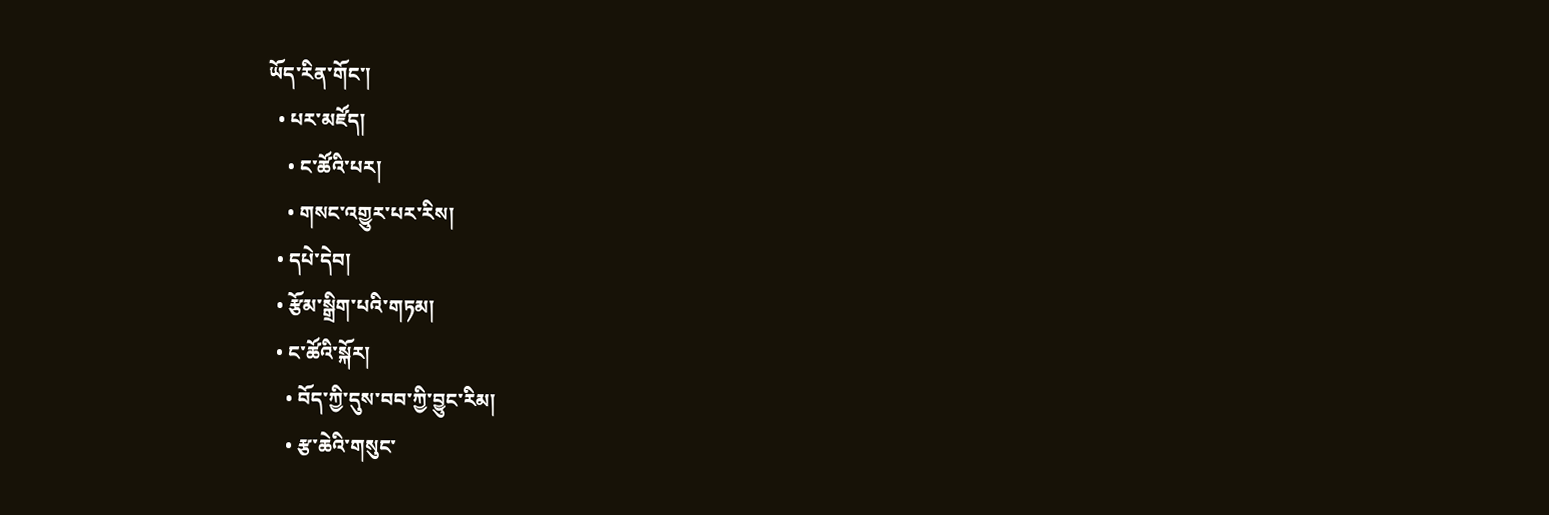ཡོད་རིན་གོང་།
  • པར་མཛོད།
    • ང་ཚོའི་པར།
    • གསང་འགྱུར་པར་རིས།
  • དཔེ་དེབ།
  • རྩོམ་སྒྲིག་པའི་གཏམ།
  • ང་ཚོའི་སྐོར།
    • བོད་ཀྱི་དུས་བབ་ཀྱི་བྱུང་རིམ།
    • རྩ་ཆེའི་གསུང་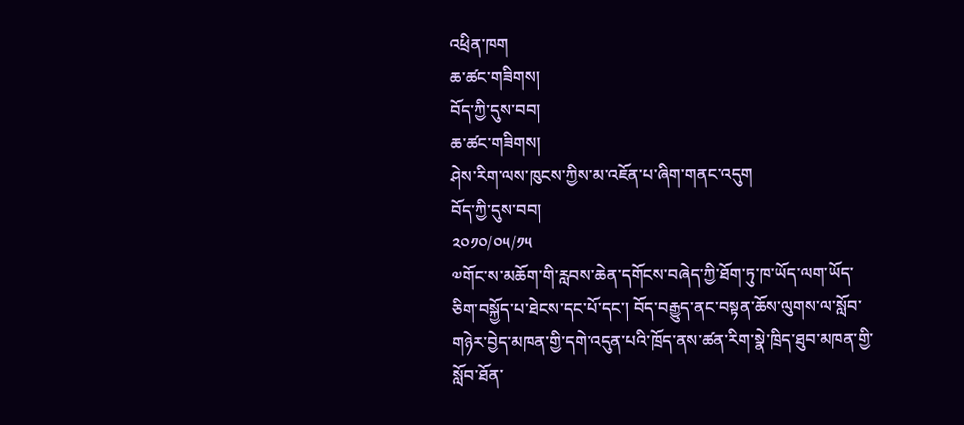འཕྲིན་ཁག
ཆ་ཚང་གཟིགས།
བོད་ཀྱི་དུས་བབ།
ཆ་ཚང་གཟིགས།
ཤེས་རིག་ལས་ཁུངས་ཀྱིས་མ་འཇོན་པ་ཞིག་གནང་འདུག
བོད་ཀྱི་དུས་བབ།
༢༠༡༠/༠༥/༡༥
༧གོང་ས་མཆོག་གི་རླབས་ཆེན་དགོངས་བཞེད་ཀྱི་ཐོག་ཏུ་ཁ་ཡོད་ལག་ཡོད་ཅིག་བསྐྱོད་པ་ཐེངས་དང་པོ་དང་། བོད་བརྒྱུད་ནང་བསྟན་ཆོས་ལུགས་ལ་སློབ་གཉེར་བྱེད་མཁན་གྱི་དགེ་འདུན་པའི་ཁྲོད་ནས་ཚན་རིག་སྣེ་ཁྲིད་ཐུབ་མཁན་གྱི་སློབ་ཐོན་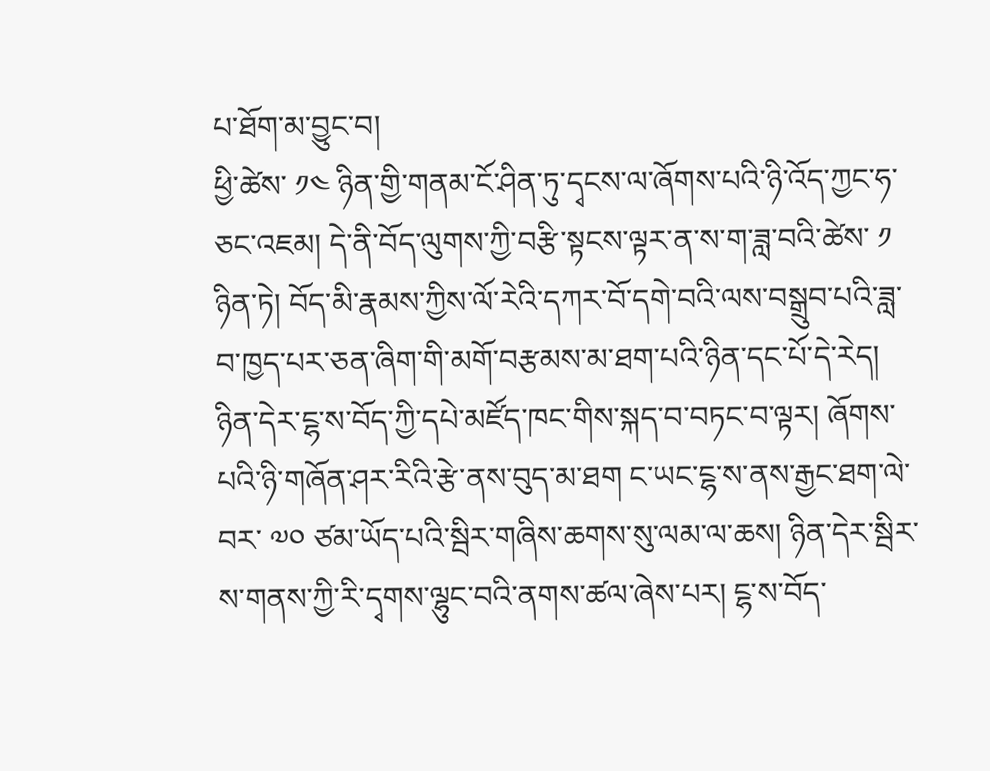པ་ཐོག་མ་བྱུང་བ།
ཕྱི་ཚེས་ ༡༤ ཉིན་གྱི་གནམ་ངོ་ཤིན་ཏུ་དྭངས་ལ་ཞོགས་པའི་ཉི་འོད་ཀྱང་ཧ་ཅང་འཇམ། དེ་ནི་བོད་ལུགས་ཀྱི་བརྩི་སྟངས་ལྟར་ན་ས་ག་ཟླ་བའི་ཚེས་ ༡ ཉིན་ཏེ། བོད་མི་རྣམས་ཀྱིས་ལོ་རེའི་དཀར་བོ་དགེ་བའི་ལས་བསྒྲུབ་པའི་ཟླ་བ་ཁྱད་པར་ཅན་ཞིག་གི་མགོ་བརྩམས་མ་ཐག་པའི་ཉིན་དང་པོ་དེ་རེད། ཉིན་དེར་ངྷ་ས་བོད་ཀྱི་དཔེ་མཛོད་ཁང་གིས་སྐད་བ་བཏང་བ་ལྟར། ཞོགས་པའི་ཉི་གཞོན་ཤར་རིའི་རྩེ་ནས་བུད་མ་ཐག ང་ཡང་ངྷ་ས་ནས་རྒྱང་ཐག་ལེ་བར་ ༧༠ ཙམ་ཡོད་པའི་སྦིར་གཞིས་ཆགས་སུ་ལམ་ལ་ཆས། ཉིན་དེར་སྦིར་ས་གནས་ཀྱི་རི་དྭགས་ལྷུང་བའི་ནགས་ཚལ་ཞེས་པར། ངྷ་ས་བོད་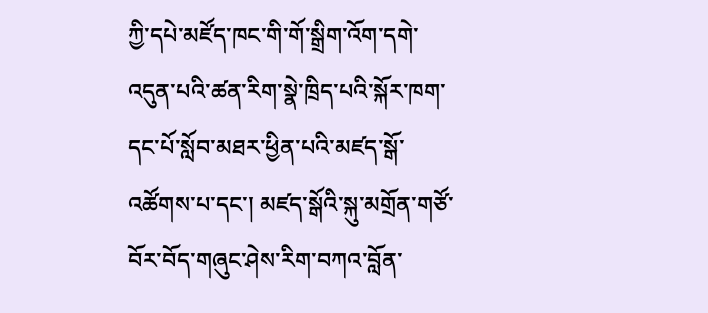ཀྱི་དཔེ་མཛོད་ཁང་གི་གོ་སྒྲིག་འོག་དགེ་འདུན་པའི་ཚན་རིག་སྣེ་ཁྲིད་པའི་སྐོར་ཁག་དང་པོ་སློབ་མཐར་ཕྱིན་པའི་མཛད་སྒོ་འཚོགས་པ་དང་། མཛད་སྒོའི་སྐུ་མགྲོན་གཙོ་བོར་བོད་གཞུང་ཤེས་རིག་བཀའ་བློན་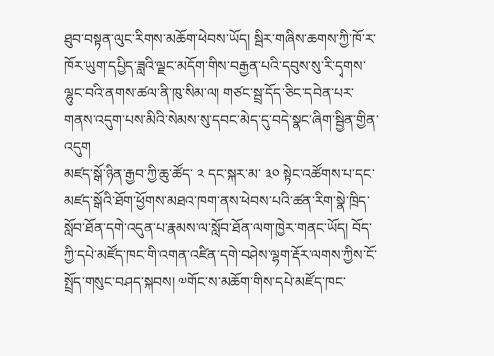ཐུབ་བསྟན་ལུང་རིགས་མཆོག་ཕེབས་ཡོད། སྦིར་གཞིས་ཆགས་ཀྱི་ཁོ་ར་ཁོར་ཡུག་དཔྱིད་ཟླའི་ལྗང་མདོག་གིས་བརྒྱན་པའི་དབུས་སུ་རི་དྭགས་ལྷུང་བའི་ནགས་ཚལ་ནི་ཁུ་སིམ་ལ། གཙང་སྦྲ་དོད་ཅིང་དབེན་པར་གནས་འདུག་པས་མིའི་སེམས་སུ་དབང་མེད་དུ་བདེ་སྣང་ཞིག་སྦྱིན་གྱིན་འདུག
མཛད་སྒོ་ཉིན་རྒྱབ་ཀྱི་ཆུ་ཚོད་ ༢ དང་སྐར་མ་ ༣༠ སྟེང་འཚོགས་པ་དང་མཛད་སྒོའི་ཐོག་ཕྱོགས་མཐའ་ཁག་ནས་ཕེབས་པའི་ཚན་རིག་སྣེ་ཁྲིད་སློབ་ཐོན་དགེ་འདུན་པ་རྣམས་ལ་སློབ་ཐོན་ལག་ཁྱེར་གནང་ཡོད། བོད་ཀྱི་དཔེ་མཛོད་ཁང་གི་འགན་འཛིན་དགེ་བཤེས་ལྷག་རྡོར་ལགས་ཀྱིས་ངོ་སྤྲོད་གསུང་བཤད་སྐབས། ༧གོང་ས་མཆོག་གིས་དཔེ་མཛོད་ཁང་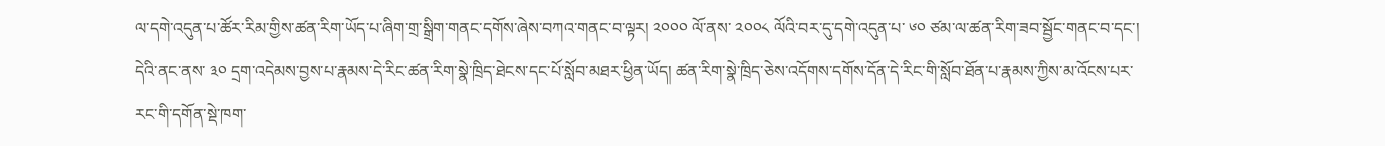ལ་དགེ་འདུན་པ་ཚོར་རིམ་གྱིས་ཚན་རིག་ཡོད་པ་ཞིག་གྲ་སྒྲིག་གནང་དགོས་ཞེས་བཀའ་གནང་བ་ལྟར། ༢༠༠༠ ལོ་ནས་ ༢༠༠༨ ལོའི་བར་དུ་དགེ་འདུན་པ་ ༦༠ ཙམ་ལ་ཚན་རིག་ཟབ་སྦྱོང་གནང་བ་དང་། དེའི་ནང་ནས་ ༣༠ དྲག་འདེམས་བྱས་པ་རྣམས་དེ་རིང་ཚན་རིག་སྣེ་ཁྲིད་ཐེངས་དང་པོ་སློབ་མཐར་ཕྱིན་ཡོད། ཚན་རིག་སྣེ་ཁྲིད་ཅེས་འདོགས་དགོས་དོན་དེ་རིང་གི་སློབ་ཐོན་པ་རྣམས་ཀྱིས་མ་འོངས་པར་རང་གི་དགོན་སྡེ་ཁག་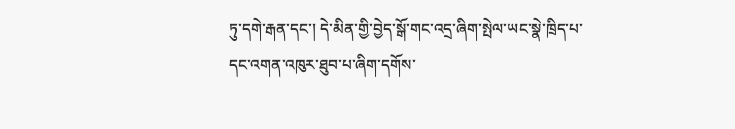ཏུ་དགེ་རྒན་དང་། དེ་མིན་གྱི་བྱེད་སྒོ་གང་འདྲ་ཞིག་སྤེལ་ཡང་སྣེ་ཁྲིད་པ་དང་འགན་འཁུར་ཐུབ་པ་ཞིག་དགོས་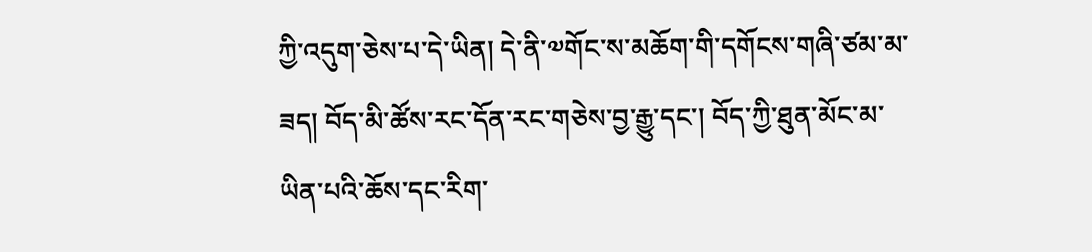ཀྱི་འདུག་ཅེས་པ་དེ་ཡིན། དེ་ནི་༧གོང་ས་མཆོག་གི་དགོངས་གཞི་ཙམ་མ་ཟད། བོད་མི་ཚོས་རང་དོན་རང་གཅེས་བྱ་རྒྱུ་དང་། བོད་ཀྱི་ཐུན་མོང་མ་ཡིན་པའི་ཆོས་དང་རིག་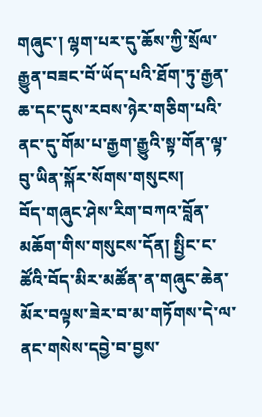གཞུང་། ལྷག་པར་དུ་ཆོས་ཀྱི་སྲོལ་རྒྱུན་བཟང་བོ་ཡོད་པའི་ཐོག་ཏུ་རྒྱན་ཆ་དང་དུས་རབས་ཉེར་གཅིག་པའི་ནང་དུ་གོམ་པ་རྒྱག་རྒྱུའི་སྟ་གོན་ལྟ་བུ་ཡིན་སྐོར་སོགས་གསུངས།
བོད་གཞུང་ཤེས་རིག་བཀའ་བློན་མཆོག་གིས་གསུངས་དོན། སྤྱིང་ང་ཚོའི་བོད་མིར་མཚོན་ན་གཞུང་ཆེན་མོར་བལྟས་ཟེར་བ་མ་གཏོགས་དེ་ལ་ནང་གསེས་དབྱེ་བ་བྱས་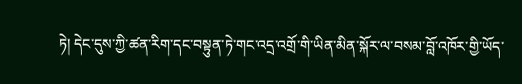ཏེ། དེང་དུས་ཀྱི་ཚན་རིག་དང་བསྟུན་ཏེ་གང་འདྲ་འགྲོ་གི་ཡིན་མིན་སྐོར་ལ་བསམ་བློ་འཁོར་གྱི་ཡོད་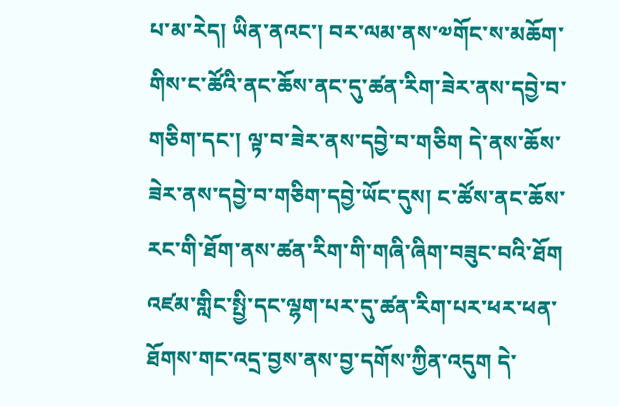པ་མ་རེད། ཡིན་ནའང་། བར་ལམ་ནས་༧གོང་ས་མཆོག་གིས་ང་ཚོའི་ནང་ཆོས་ནང་དུ་ཚན་རིག་ཟེར་ནས་དབྱེ་བ་གཅིག་དང་། ལྟ་བ་ཟེར་ནས་དབྱེ་བ་གཅིག དེ་ནས་ཆོས་ཟེར་ནས་དབྱེ་བ་གཅིག་དབྱེ་ཡོང་དུས། ང་ཚོས་ནང་ཆོས་རང་གི་ཐོག་ནས་ཚན་རིག་གི་གཞི་ཞིག་བཟུང་བའི་ཐོག འཛམ་གླིང་སྤྱི་དང་ལྷག་པར་དུ་ཚན་རིག་པར་ཕར་ཕན་ཐོགས་གང་འདྲ་བྱས་ནས་བྱ་དགོས་ཀྱིན་འདུག དེ་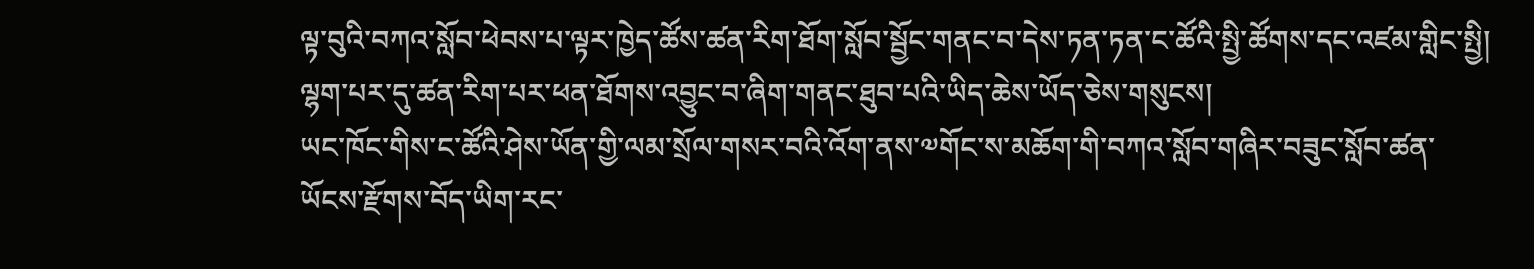ལྟ་བུའི་བཀའ་སློབ་ཕེབས་པ་ལྟར་ཁྱེད་ཚོས་ཚན་རིག་ཐོག་སློབ་སྦྱོང་གནང་བ་དེས་ཏན་ཏན་ང་ཚོའི་སྤྱི་ཚོགས་དང་འཛམ་གླིང་སྤྱི། ལྷག་པར་དུ་ཚན་རིག་པར་ཕན་ཐོགས་འབྱུང་བ་ཞིག་གནང་ཐུབ་པའི་ཡིད་ཆེས་ཡོད་ཅེས་གསུངས།
ཡང་ཁོང་གིས་ང་ཚོའི་ཤེས་ཡོན་གྱི་ལམ་སྲོལ་གསར་བའི་འོག་ནས་༧གོང་ས་མཆོག་གི་བཀའ་སློབ་གཞིར་བཟུང་སློབ་ཚན་ཡོངས་རྫོགས་བོད་ཡིག་རང་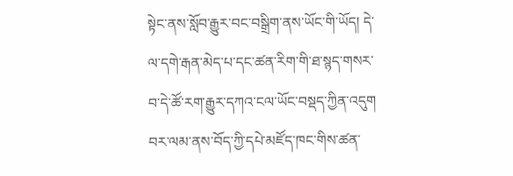སྟེང་ནས་སློབ་རྒྱུར་བང་བསྒྲིག་ནས་ཡོང་གི་ཡོད། དེ་ལ་དགེ་རྒན་མེད་པ་དང་ཚན་རིག་གི་ཐ་སྙད་གསར་བ་དེ་ཚོ་རག་རྒྱུར་དཀའ་ངལ་ཡོང་བསྡད་ཀྱིན་འདུག བར་ལམ་ནས་བོད་ཀྱི་དཔེ་མཛོད་ཁང་གིས་ཚན་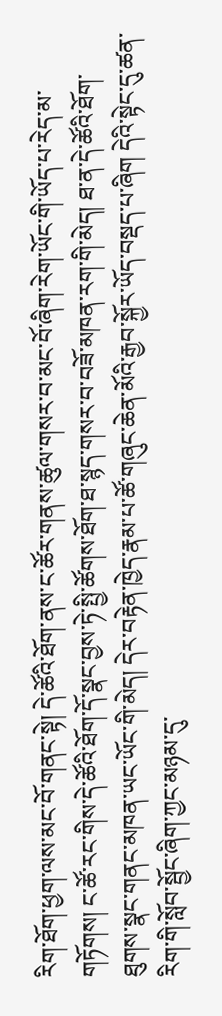རིག་ཐོག་ཕྱག་ལས་མང་བོ་གནང་སྟེ། དེ་ཚོའི་ཐོག་ནས་ང་ཚོར་གནས་ཚུལ་གསར་བ་མང་བོ་ཞིག་རེག་ཡོང་གི་ཡོད་པ་རེད་མ་གཏོགས། ང་ཚོ་རང་གིས་དེ་ཚོའི་ཐོག་དོ་སྣང་བྱས་ཏེ་སྤྱི་ཚོགས་ཐོག་ཐ་སྙད་གསར་བ་བཟོ་མཁན་རག་གི་མེད། ཐ་ན་དེ་ཚོའི་ཐོག་ཐུགས་སྣང་གནང་མཁན་ཡང་ཡོང་གི་མེད། དེར་བརྟེན་ཁྱེད་རྣམ་པ་ཚོ་གཞུང་ཆེན་མོའི་རྒྱབ་སྐྱོར་ཡོད་བསྡད་པ་ཞིག དེའི་སྟེང་དུ་ཚན་རིག་གི་སློབ་སྦྱོང་ཞིག་ཀྱང་མཉམ་དུ་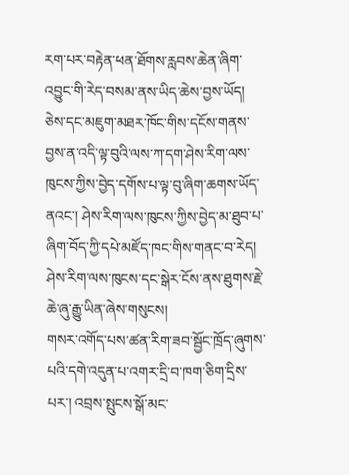རག་པར་བརྟེན་ཕན་ཐོགས་རླབས་ཆེན་ཞིག་འབྱུང་གི་རེད་བསམ་ནས་ཡིད་ཆེས་བྱས་ཡོད། ཅེས་དང་མཇུག་མཐར་ཁོང་གིས་དངོས་གནས་བྱས་ན་འདི་ལྟ་བུའི་ལས་ཀ་དག་ཤེས་རིག་ལས་ཁུངས་ཀྱིས་བྱེད་དགོས་པ་ལྟ་བུ་ཞིག་ཆགས་ཡོད་ནའང་། ཤེས་རིག་ལས་ཁུངས་ཀྱིས་བྱེད་མ་ཐུབ་པ་ཞིག་བོད་ཀྱི་དཔེ་མཛོད་ཁང་གིས་གནང་བ་རེད། ཤེས་རིག་ལས་ཁུངས་དང་སྒེར་ངོས་ནས་ཐུགས་རྗེ་ཆེ་ཞུ་རྒྱུ་ཡིན་ཞེས་གསུངས།
གསར་འགོད་པས་ཚན་རིག་ཟབ་སྦྱོང་ཁྲོད་ཞུགས་པའི་དགེ་འདུན་པ་འགར་དྲི་བ་ཁག་ཅིག་དྲིས་པར་། འབྲས་སྤུངས་སྒོ་མང་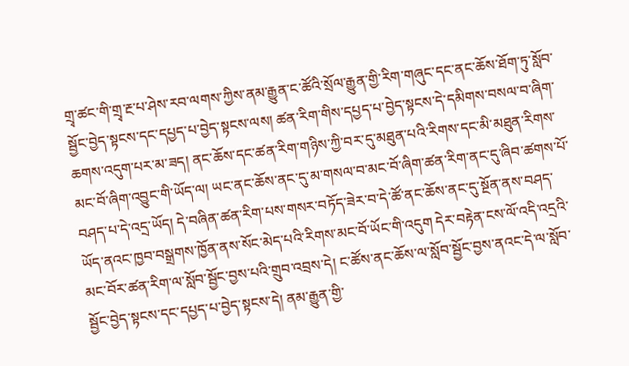གྲྭ་ཚང་གི་གྲྭ་རྔ་པ་ཤེས་རབ་ལགས་ཀྱིས་ནམ་རྒྱུན་ང་ཚོའི་སྲོལ་རྒྱུན་གྱི་རིག་གཞུང་དང་ནང་ཆོས་ཐོག་ཏུ་སློབ་སྦྱོང་བྱེད་སྟངས་དང་དཔྱད་པ་བྱེད་སྟངས་ལས། ཚན་རིག་གིས་དཔྱད་པ་བྱེད་སྟངས་དེ་དམིགས་བསལ་བ་ཞིག་ཆགས་འདུག་པར་མ་ཟད། ནང་ཆོས་དང་ཚན་རིག་གཉིས་ཀྱི་བར་དུ་མཐུན་པའི་རིགས་དང་མི་མཐུན་རིགས་མང་བོ་ཞིག་འབྱུང་གི་ཡོད་ལ། ཡང་ནང་ཆོས་ནང་དུ་མ་གསལ་བ་མང་བོ་ཞིག་ཚན་རིག་ནང་དུ་ཞིབ་ཚགས་པོ་བཤད་པ་དེ་འདྲ་ཡོད། དེ་བཞིན་ཚན་རིག་པས་གསར་བཏོད་ཟེར་བ་དེ་ཚོ་ནང་ཆོས་ནང་དུ་སྔོན་ནས་བཤད་ཡོད་ནའང་ཁྱབ་བསྒྲགས་ཁྱོན་ནས་སོང་མེད་པའི་རིགས་མང་བོ་ཡོང་གི་འདུག དེར་བརྟེན་ངས་ལོ་འདི་འདྲའི་མང་བོར་ཚན་རིག་ལ་སློབ་སྦྱོང་བྱས་པའི་གྲུབ་འབྲས་དེ། ང་ཚོས་ནང་ཆོས་ལ་སློབ་སྦྱོང་བྱས་ནའང་དེ་ལ་སློབ་སྦྱོང་བྱེད་སྟངས་དང་དཔྱད་པ་བྱེད་སྟངས་དེ། ནམ་རྒྱུན་གྱི་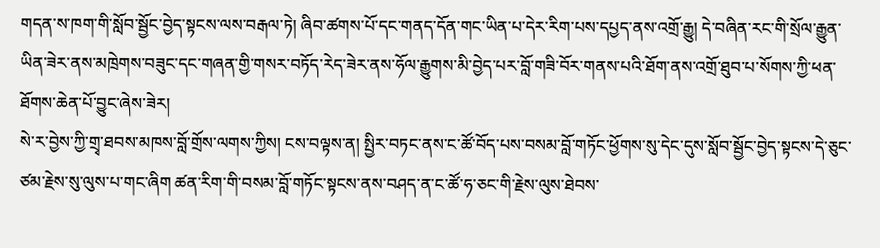གདན་ས་ཁག་གི་སློབ་སྦྱོང་བྱེད་སྟངས་ལས་བརྒལ་ཏེ། ཞིབ་ཚགས་པོ་དང་གནད་དོན་གང་ཡིན་པ་དེར་རིག་པས་དཔྱད་ནས་འགྲོ་རྒྱུ། དེ་བཞིན་རང་གི་སྲོལ་རྒྱུན་ཡིན་ཟེར་ནས་མཁྲེགས་བཟུང་དང་གཞན་གྱི་གསར་བཏོད་རེད་ཟེར་ནས་ཧོལ་རྒྱུགས་མི་བྱེད་པར་བློ་གཟི་བོར་གནས་པའི་ཐོག་ནས་འགྲོ་ཐུབ་པ་སོགས་ཀྱི་ཕན་ཐོགས་ཆེན་པོ་བྱུང་ཞེས་ཟེར།
སེ་ར་བྱེས་ཀྱི་གྲྭ་ཐབས་མཁས་བློ་གྲོས་ལགས་ཀྱིས། ངས་བལྟས་ན། སྤྱིར་བཏང་ནས་ང་ཚོ་བོད་པས་བསམ་བློ་གཏོང་ཕྱོགས་སུ་དེང་དུས་སློབ་སྦྱོང་བྱེད་སྟངས་དེ་ཅུང་ཙམ་རྗེས་སུ་ལུས་པ་གང་ཞིག ཚན་རིག་གི་བསམ་བློ་གཏོང་སྟངས་ནས་བཤད་ན་ང་ཚོ་ཧ་ཅང་གི་རྗེས་ལུས་ཐེབས་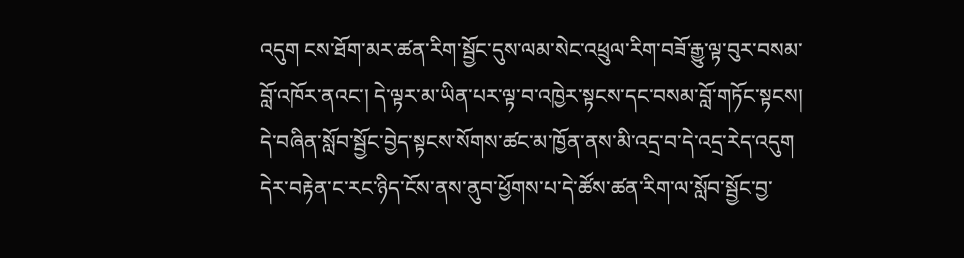འདུག ངས་ཐོག་མར་ཚན་རིག་སྦྱོང་དུས་ལམ་སེང་འཕྲུལ་རིག་བཟོ་རྒྱུ་ལྟ་བུར་བསམ་བློ་འཁོར་ནའང་། དེ་ལྟར་མ་ཡིན་པར་ལྟ་བ་འཁྱེར་སྟངས་དང་བསམ་བློ་གཏོང་སྟངས། དེ་བཞིན་སློབ་སྦྱོང་བྱེད་སྟངས་སོགས་ཚང་མ་ཁྱོན་ནས་མི་འདྲ་བ་དེ་འདྲ་རེད་འདུག དེར་བརྟེན་ང་རང་ཉིད་ངོས་ནས་ནུབ་ཕྱོགས་པ་དེ་ཚོས་ཚན་རིག་ལ་སློབ་སྦྱོང་བྱ་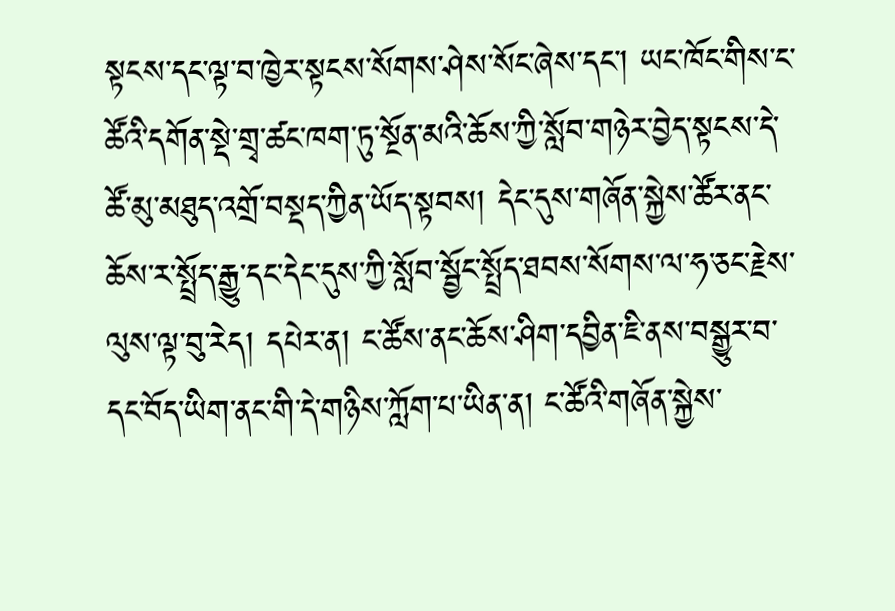སྟངས་དང་ལྟ་བ་ཁྱེར་སྟངས་སོགས་ཤེས་སོང་ཞེས་དང་། ཡང་ཁོང་གིས་ང་ཚོའི་དགོན་སྡེ་གྲྭ་ཚང་ཁག་ཏུ་སྔོན་མའི་ཆོས་ཀྱི་སློབ་གཉེར་བྱེད་སྟངས་དེ་ཚོ་མུ་མཐུད་འགྲོ་བསྡད་ཀྱིན་ཡོད་སྟབས། དེང་དུས་གཞོན་སྐྱེས་ཚོར་ནང་ཆོས་ར་སྤྲོད་རྒྱུ་དང་དེང་དུས་ཀྱི་སློབ་སྦྱོང་སྤྲོད་ཐབས་སོགས་ལ་ཧ་ཅང་རྗེས་ལུས་ལྟ་བུ་རེད། དཔེར་ན། ང་ཚོས་ནང་ཆོས་ཤིག་དབྱིན་ཇི་ནས་བསྒྱུར་བ་དང་བོད་ཡིག་ནང་གི་དེ་གཉིས་ཀློག་པ་ཡིན་ན། ང་ཚོའི་གཞོན་སྐྱེས་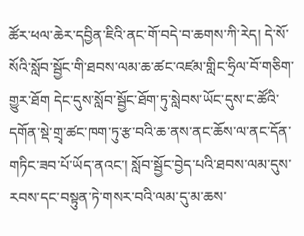ཚོར་ཕལ་ཆེར་དབྱིན་ཇིའི་ནང་གོ་བདེ་བ་ཆགས་ཀི་རེད། དེ་སོ་སོའི་སློབ་སྦྱོང་གི་ཐབས་ལམ་ཆ་ཚང་འཛམ་གླིང་ཧྲིལ་བོ་གཅིག་གྱུར་ཐོག དེང་དུས་སློབ་སྦྱོང་ཐོག་ཏུ་སླེབས་ཡོང་དུས་ང་ཚོའི་དགོན་སྡེ་གྲྭ་ཚང་ཁག་ཏུ་རྩ་བའི་ཆ་ནས་ནང་ཆོས་ལ་ནང་དོན་གཏིང་ཟབ་པོ་ཡོད་ནའང་། སློབ་སྦྱོང་བྱེད་པའི་ཐབས་ལམ་དུས་རབས་དང་བསྟུན་ཏེ་གསར་བའི་ལམ་དུ་མ་ཆས་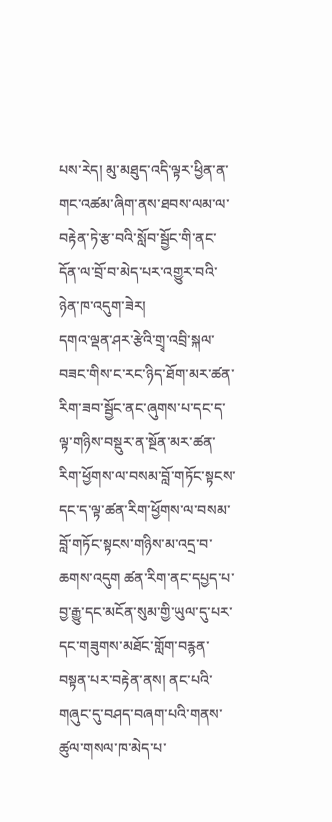པས་རེད། མུ་མཐུད་འདི་ལྟར་ཕྱིན་ན་གང་འཚམ་ཞིག་ནས་ཐབས་ལམ་ལ་བརྟེན་ཏེ་རྩ་བའི་སློབ་སྦྱོང་གི་ནང་དོན་ལ་བྲོ་བ་མེད་པར་འགྱུར་བའི་ཉེན་ཁ་འདུག་ཟེར།
དགའ་ལྡན་ཤར་རྩེའི་གྲྭ་འབྲི་སྐལ་བཟང་གིས་ང་རང་ཉིད་ཐོག་མར་ཚན་རིག་ཟབ་སྦྱོང་ནང་ཞུགས་པ་དང་ད་ལྟ་གཉིས་བསྡུར་ན་སྔོན་མར་ཚན་རིག་ཕྱོགས་ལ་བསམ་བློ་གཏོང་སྟངས་དང་ད་ལྟ་ཚན་རིག་ཕྱོགས་ལ་བསམ་བློ་གཏོང་སྟངས་གཉིས་མ་འདྲ་བ་ཆགས་འདུག ཚན་རིག་ནང་དཔྱད་པ་བྱ་རྒྱུ་དང་མངོན་སུམ་གྱི་ཡུལ་དུ་པར་དང་གཟུགས་མཐོང་གློག་བརྙན་བསྟན་པར་བརྟེན་ནས། ནང་པའི་གཞུང་དུ་བཤད་བཞག་པའི་གནས་ཚུལ་གསལ་ཁ་མེད་པ་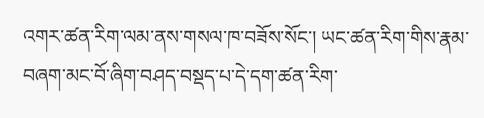འགར་ཚན་རིག་ལམ་ནས་གསལ་ཁ་བཟོས་སོང་། ཡང་ཚན་རིག་གིས་རྣམ་བཞག་མང་བོ་ཞིག་བཤད་བསྡད་པ་དེ་དག་ཚན་རིག་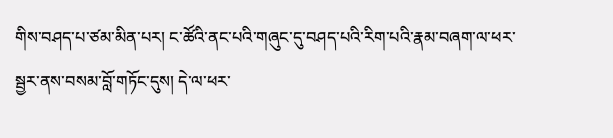གིས་བཤད་པ་ཙམ་མིན་པར། ང་ཚོའི་ནང་པའི་གཞུང་དུ་བཤད་པའི་རིག་པའི་རྣམ་བཞག་ལ་ཕར་སྦྱར་ནས་བསམ་བློ་གཏོང་དུས། དེ་ལ་ཕར་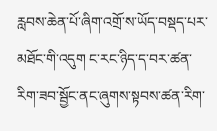རླབས་ཆེན་པོ་ཞིག་འགྲོ་ས་ཡོད་བསྡད་པར་མཐོང་གི་འདུག ང་རང་ཉིད་ད་བར་ཚན་རིག་ཟབ་སྦྱོང་ནང་ཞུགས་སྟབས་ཚན་རིག་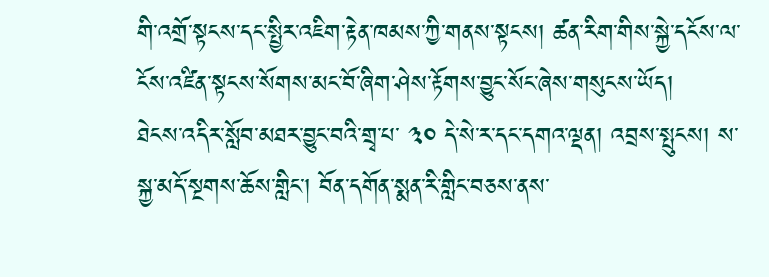གི་འགྲོ་སྟངས་དང་སྤྱིར་འཇིག་རྟེན་ཁམས་ཀྱི་གནས་སྟངས། ཚན་རིག་གིས་སྐྱེ་དངོས་ལ་ངོས་འཛིན་སྟངས་སོགས་མང་བོ་ཞིག་ཤེས་རྟོགས་བྱུང་སོང་ཞེས་གསུངས་ཡོད།
ཐེངས་འདིར་སློབ་མཐར་བྱུང་བའི་གྲྭ་པ་ ༣༠ དེ་སེ་ར་དང་དགའ་ལྡན། འབྲས་སྤུངས། ས་སྐྱ་མདོ་སྔགས་ཆོས་གླིང་། བོན་དགོན་སྨན་རི་གླིང་བཅས་ནས་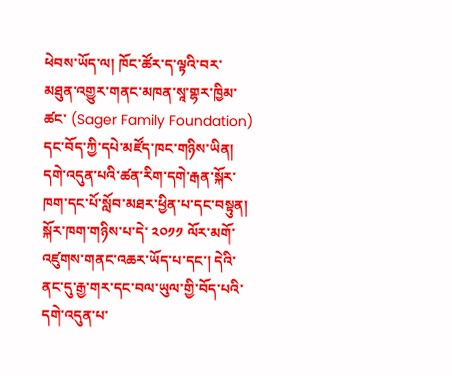ཕེབས་ཡོད་ལ། ཁོང་ཚོར་ད་ལྟའི་བར་མཐུན་འགྱུར་གནང་མཁན་སཱ་གྷར་ཁྱིམ་ཚང་ (Sager Family Foundation) དང་བོད་ཀྱི་དཔེ་མཛོད་ཁང་གཉིས་ཡིན།  དགེ་འདུན་པའི་ཚན་རིག་དགེ་རྒན་སྐོར་ཁག་དང་པོ་སློབ་མཐར་ཕྱིན་པ་དང་བསྟུན། སྐོར་ཁག་གཉིས་པ་དེ་ ༢༠༡༡ ལོར་མགོ་འཛུགས་གནང་འཆར་ཡོད་པ་དང་། དེའི་ནང་དུ་རྒྱ་གར་དང་བལ་ཡུལ་གྱི་བོད་པའི་དགེ་འདུན་པ་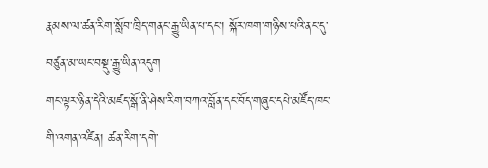རྣམས་ལ་ཚན་རིག་སློབ་ཁྲིད་གནང་རྒྱུ་ཡིན་པ་དང་། སྐོར་ཁག་གཉིས་པའི་ནང་དུ་བཙུན་མ་ཡང་བསྡུ་རྒྱུ་ཡིན་འདུག
གང་ལྟར་ཉིན་དེའི་མཛད་སྒོ་ནི་ཤེས་རིག་བཀའ་བློན་དང་བོད་གཞུང་དཔེ་མཛོད་ཁང་གི་འགན་འཛིན། ཚན་རིག་དགེ་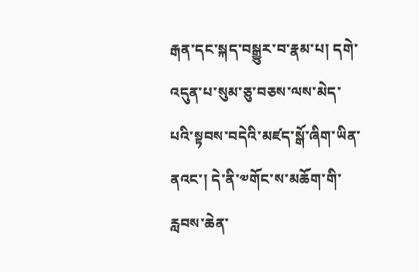རྒན་དང་སྐད་བསྒྱུར་བ་རྣམ་པ། དགེ་འདུན་པ་སུམ་ཅུ་བཅས་ལས་མེད་པའི་སྟབས་བདེའི་མཛད་སྒོ་ཞིག་ཡིན་ནའང་། དེ་ནི་༧གོང་ས་མཆོག་གི་རླབས་ཆེན་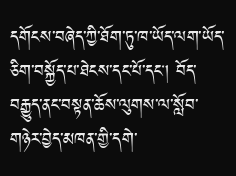དགོངས་བཞེད་ཀྱི་ཐོག་ཏུ་ཁ་ཡོད་ལག་ཡོད་ཅིག་བསྐྱོད་པ་ཐེངས་དང་པོ་དང། བོད་བརྒྱུད་ནང་བསྟན་ཆོས་ལུགས་ལ་སློབ་གཉེར་བྱེད་མཁན་གྱི་དགེ་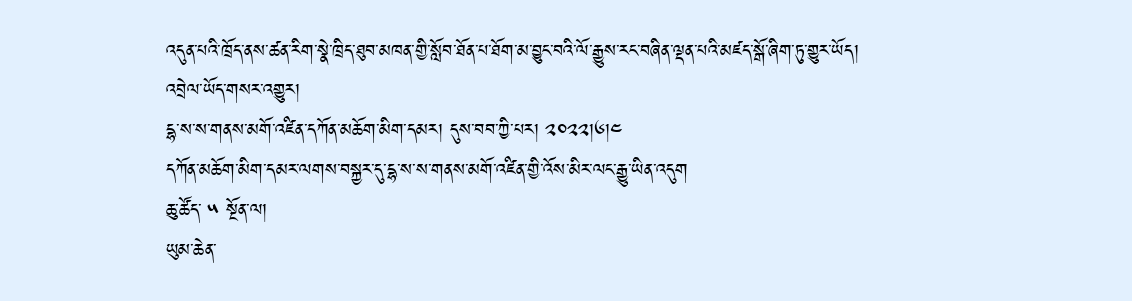འདུན་པའི་ཁྲོད་ནས་ཚན་རིག་སྣེ་ཁྲིད་ཐུབ་མཁན་གྱི་སློབ་ཐོན་པ་ཐོག་མ་བྱུང་བའི་ལོ་རྒྱུས་རང་བཞིན་ལྡན་པའི་མཛད་སྒོ་ཞིག་ཏུ་གྱུར་ཡོད།
འབྲེལ་ཡོད་གསར་འགྱུར།
དྷ་ས་ས་གནས་མགོ་འཛིན་དཀོན་མཆོག་མིག་དམར། དུས་བབ་ཀྱི་པར། ༢༠༢༢།༦།༤
དཀོན་མཆོག་མིག་དམར་ལགས་བསྐྱར་དུ་དྷ་ས་ས་གནས་མགོ་འཛིན་གྱི་འོས་མིར་ལང་རྒྱུ་ཡིན་འདུག
ཆུ་ཚོད་ ༥ སྔོན་ལ།
ཡུམ་ཆེན་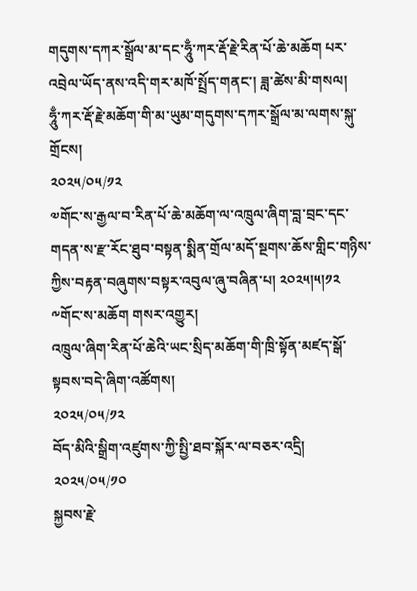གདུགས་དཀར་སྒྲོལ་མ་དང་ཧཱུྃ་ཀར་རྡོ་རྗེ་རིན་པོ་ཆེ་མཆོག པར་འབྲེལ་ཡོད་ནས་འདི་གར་མཁོ་སྤྲོད་གནང་། ཟླ་ཚེས་མི་གསལ།
ཧཱུྃ་ཀར་རྡོ་རྗེ་མཆོག་གི་མ་ཡུམ་གདུགས་དཀར་སྒྲོལ་མ་ལགས་སྐུ་གྲོངས།
༢༠༢༥/༠༥/༡༢
༧གོང་ས་རྒྱལ་བ་རིན་པོ་ཆེ་མཆོག་ལ་འཁྲུལ་ཞིག་བླ་བྲང་དང་གདན་ས་རྫ་རོང་ཐུབ་བསྟན་སྨིན་གྲོལ་མདོ་སྔགས་ཆོས་གླིང་གཉིས་ཀྱིས་བརྟན་བཞུགས་བསྟར་འབུལ་ཞུ་བཞིན་པ། ༢༠༢༥།༥།༡༢
༸གོང་ས་མཆོག གསར་འགྱུར།
འཁྲུལ་ཞིག་རིན་པོ་ཆེའི་ཡང་སྲིད་མཆོག་གི་ཁྲི་སྟོན་མཛད་སྒོ་སྟབས་བདེ་ཞིག་འཚོགས།
༢༠༢༥/༠༥/༡༢
བོད་མིའི་སྒྲིག་འཛུགས་ཀྱི་སྤྱི་ཐབ་སྐོར་ལ་བཅར་འདྲི།
༢༠༢༥/༠༥/༡༠
སྐྱབས་རྗེ་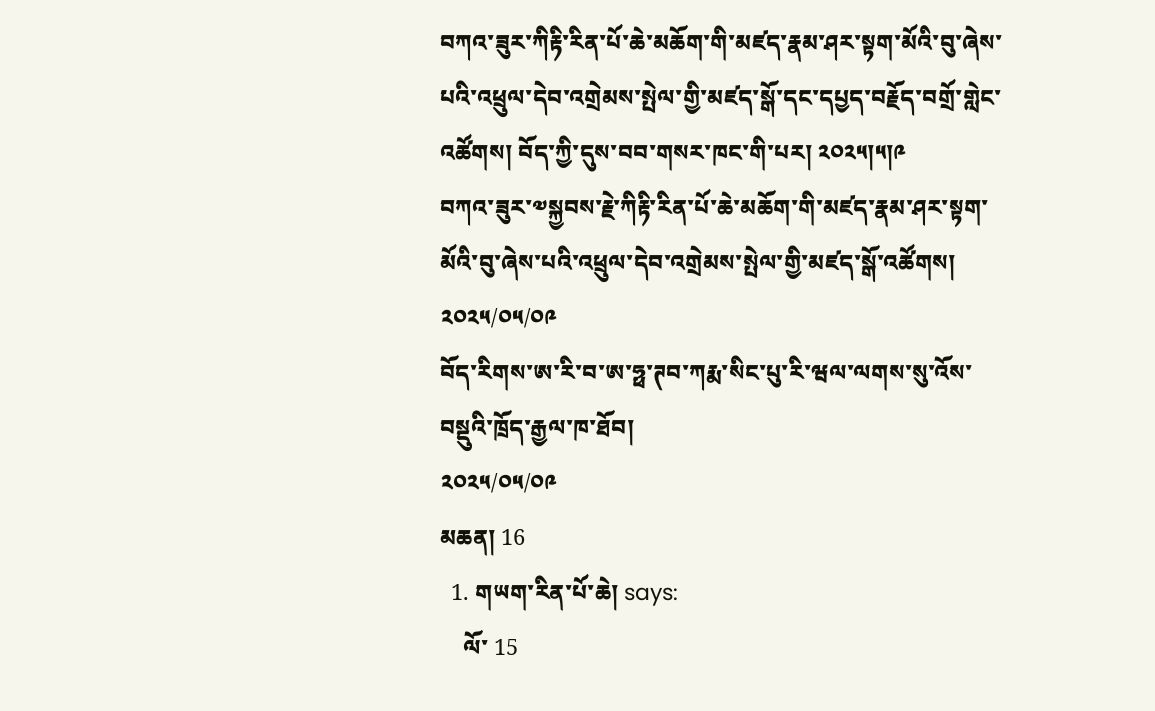བཀའ་ཟུར་ཀིརྟི་རིན་པོ་ཆེ་མཆོག་གི་མཛད་རྣམ་ཤར་སྟག་མོའི་བུ་ཞེས་པའི་འཕྲུལ་དེབ་འགྲེམས་སྤེལ་གྱི་མཛད་སྒོ་དང་དཔྱད་བརྗོད་བགྲོ་གླེང་འཚོགས། བོད་ཀྱི་དུས་བབ་གསར་ཁང་གི་པར། ༢༠༢༥།༥།༩
བཀའ་ཟུར་༧སྐྱབས་རྗེ་ཀིརྟི་རིན་པོ་ཆེ་མཆོག་གི་མཛད་རྣམ་ཤར་སྟག་མོའི་བུ་ཞེས་པའི་འཕྲུལ་དེབ་འགྲེམས་སྤེལ་གྱི་མཛད་སྒོ་འཚོགས།
༢༠༢༥/༠༥/༠༩
བོད་རིགས་ཨ་རི་བ་ཨ་ཧྥ་ཊབ་ཀརྨ་སིང་པུ་རི་ཝལ་ལགས་སུ་འོས་བསྡུའི་ཁྲོད་རྒྱལ་ཁ་ཐོབ།
༢༠༢༥/༠༥/༠༩
མཆན། 16
  1. གཡག་རིན་པོ་ཆེ། says:
    ལོ་ 15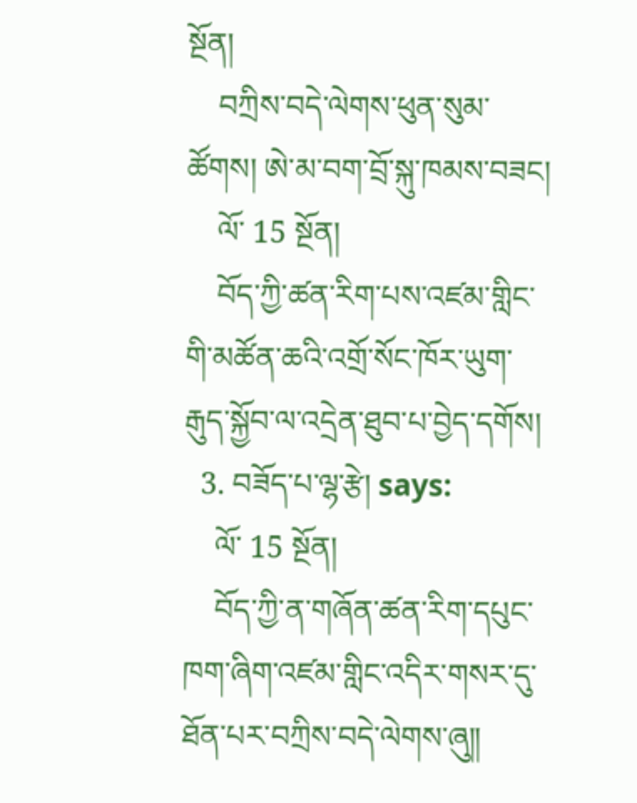སྔོན།
    བཀྲིས་བདེ་ལེགས་ཕུན་སུམ་ཚོགས། ཨེ་མ་བག་བྲོ་སྐུ་ཁམས་བཟང།
    ལོ་ 15 སྔོན།
    བོད་ཀྱི་ཚན་རིག་པས་འཛམ་གླིང་གི་མཚོན་ཆའི་འགྲོ་སོང་ཁོར་ཡུག་རྒུད་སྐྱོབ་ལ་འདྲེན་ཐུབ་པ་བྱེད་དགོས།
  3. བཟོད་པ་ལྷ་རྩེ། says:
    ལོ་ 15 སྔོན།
    བོད་ཀྱི་ན་གཞོན་ཚན་རིག་དཔུང་ཁག་ཞིག་འཛམ་གླིང་འདིར་གསར་དུ་ཐོན་པར་བཀྲིས་བདེ་ལེགས་ཞུ༎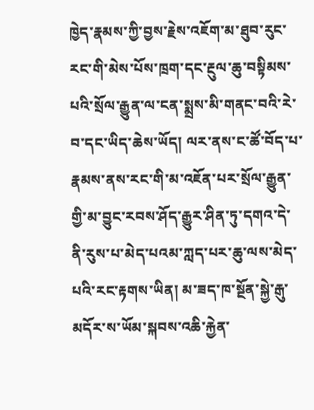ཁྱེད་རྣམས་ཀྱི་བྱས་རྗེས་འཇོག་མ་ཐུབ་རུང་རང་གི་མེས་པོས་ཁྲག་དང་རྔུལ་ཆུ་བསྟིམས་པའི་སྲོལ་རྒྱུན་ལ་ངན་སྨྲས་མི་གནང་བའི་རེ་བ་དང་ཡིད་ཆེས་ཡོད། ལར་ནས་ང་ཚོ་བོད་པ་རྣམས་ནས་རང་གི་མ་འཇོན་པར་སྲོལ་རྒྱུན་གྱི་མ་བྱུང་རབས་ཤོད་རྒྱུར་ཤིན་ཏུ་དགའ་དེ་ནི་རུས་པ་མེད་པའམ་ཀླད་པར་ཆུ་ལས་མེད་པའི་རང་རྟགས་ཡིན། མ་ཟད་ཁ་སྔོན་སྐྱེ་རྒུ་མདོར་ས་ཡོམ་སྐབས་འཆི་རྐྱེན་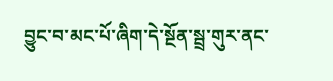བྱུང་བ་མང་པོ་ཞིག་དེ་སྔོན་སྦྲ་གུར་ནང་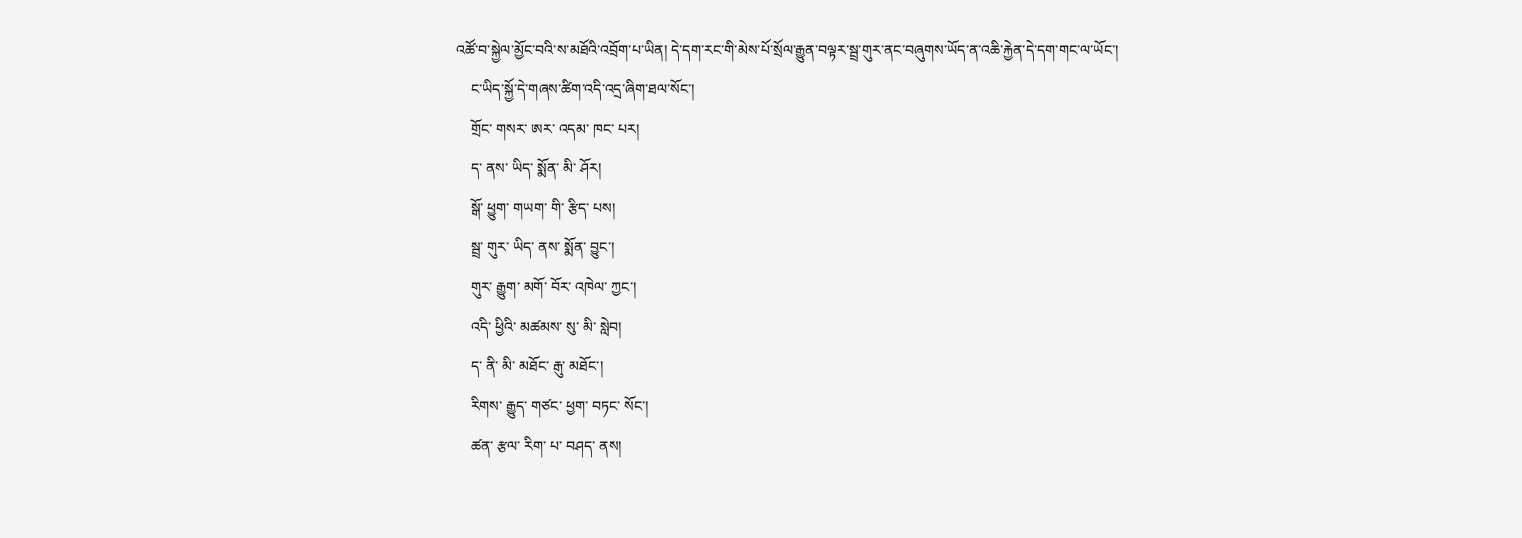འཚོ་བ་སྐྱེལ་མྱོང་བའི་ས་མཐོའི་འབྲོག་པ་ཡིན། དེ་དག་རང་གི་མེས་པོ་སྲོལ་རྒྱུན་བལྟར་སྦྲ་གུར་ནང་བཞུགས་ཡོད་ན་འཆི་རྐྱེན་དེ་དག་གང་ལ་ཡོང་།
    ང་ཡིད་སྐྱོ་དེ་གཞས་ཚིག་འདི་འདྲ་ཞིག་ཐལ་སོང་།
    གྲོང་ གསར་ ཨར་ འདམ་ ཁང་ པར།
    ད་ ནས་ ཡིད་ སྨོན་ མི་ ཤོར།
    སྒོ་ ཕྱུག་ གཡག་ གི་ རྩིད་ པས།
    སྦྲ་ གུར་ ཡིད་ ནས་ སྨོན་ བྱུང་།
    གུར་ རྒྱུག་ མགོ་ བོར་ འཁེལ་ ཀྱང་།
    འདི་ ཕྱིའི་ མཚམས་ སུ་ མི་ སླེབ།
    ད་ ནི་ མི་ མཐོང་ རྒུ་ མཐོང་།
    རིགས་ རྒྱུད་ གཙང་ ཕྱག་ བཏང་ སོང་།
    ཚན་ རྩལ་ རིག་ པ་ བཤད་ ནས།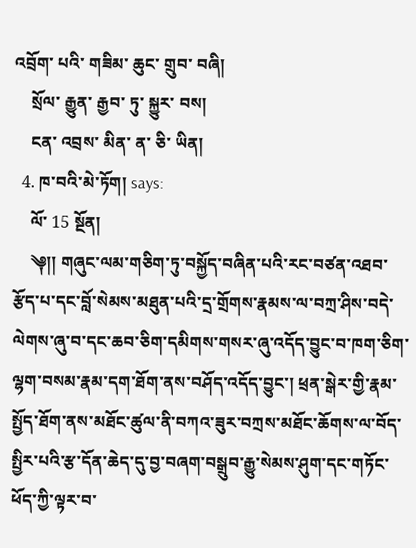འབྲོག་ པའི་ གཟིམ་ ཆུང་ གྲུབ་ བཞི།
    སྲོལ་ རྒྱུན་ རྒྱབ་ ཏུ་ སྐྱུར་ བས།
    ངན་ འབྲས་ མིན་ ན་ ཅི་ ཡིན།
  4. ཁ་བའི་མེ་ཏོག། says:
    ལོ་ 15 སྔོན།
    ༆།། གཞུང་ལམ་གཅིག་ཏུ་བསྐྱོད་བཞིན་པའི་རང་བཙན་འཐབ་རྩོད་པ་དང་བློ་སེམས་མཐུན་པའི་དྲ་གྲོགས་རྣམས་ལ་བཀྲ་ཤིས་བདེ་ལེགས་ཞུ་བ་དང་ཆབ་ཅིག་དམིགས་གསར་ཞུ་འདོད་བྱུང་བ་ཁག་ཅིག་ལྷག་བསམ་རྣམ་དག་ཐོག་ནས་བཤོད་འདོད་བྱུང་། ཕྲན་སྒེར་གྱི་རྣམ་སྤྱོད་ཐོག་ནས་མཐོང་ཚུལ་ནི་བཀའ་ཟུར་བཀྲས་མཐོང་ཆོགས་ལ་བོད་སྤྱིར་པའི་རྩ་དོན་ཆེད་དུ་བྱ་བཞག་བསྒྲུབ་རྒྱུ་སེམས་ཤུག་དང་གཏོང་ཕོད་ཀྱི་ལྟར་བ་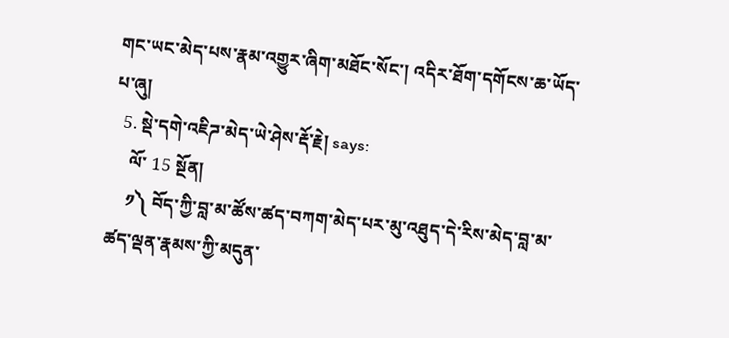གང་ཡང་མེད་པས་རྣམ་འགྱུར་ཞིག་མཐོང་སོང་། འདིར་ཐོག་དགོངས་ཆ་ཡོད་པ་ཞུ།
  5. སྡེ་དགེ་འཇིཌ་མེད་ཡེ་ཤེས་རྡོ་རྗེ། says:
    ལོ་ 15 སྔོན།
    ༡༽ བོད་ཀྱི་བླ་མ་ཚོས་ཚད་བཀག་མེད་པར་མུ་འཐུད་དེ་རིས་མེད་བླ་མ་ཚད་ལྡན་རྣམས་ཀྱི་མདུན་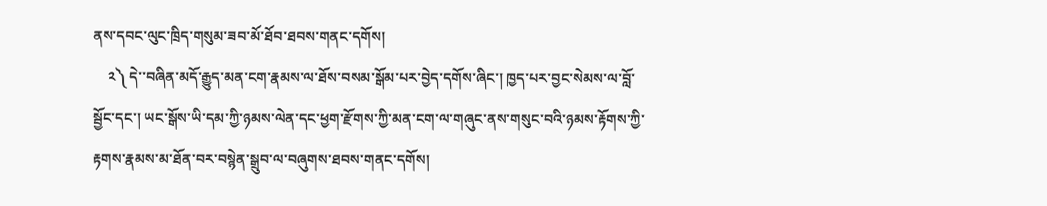ནས་དབང་ལུང་ཁྲིད་གསུམ་ཟབ་མོ་ཐོབ་ཐབས་གནང་དགོས།
    ༢༽ དེ་་བཞིན་མདོ་རྒྱུད་མན་ངག་རྣམས་ལ་ཐོས་བསམ་སྒོམ་པར་བྱེད་དགོས་ཞིང་། ཁྱད་པར་བྱང་སེམས་ལ་བློ་སྦྱོང་དང་། ཡང་སྒོས་ཡི་དམ་ཀྱི་ཉམས་ལེན་དང་ཕྱག་རྫོགས་ཀྱི་མན་ངག་ལ་གཞུང་ནས་གསུང་བའི་ཉམས་རྟོགས་ཀྱི་རྟགས་རྣམས་མ་ཐོན་བར་བསྙེན་སྒྲུབ་ལ་བཞུགས་ཐབས་གནང་དགོས།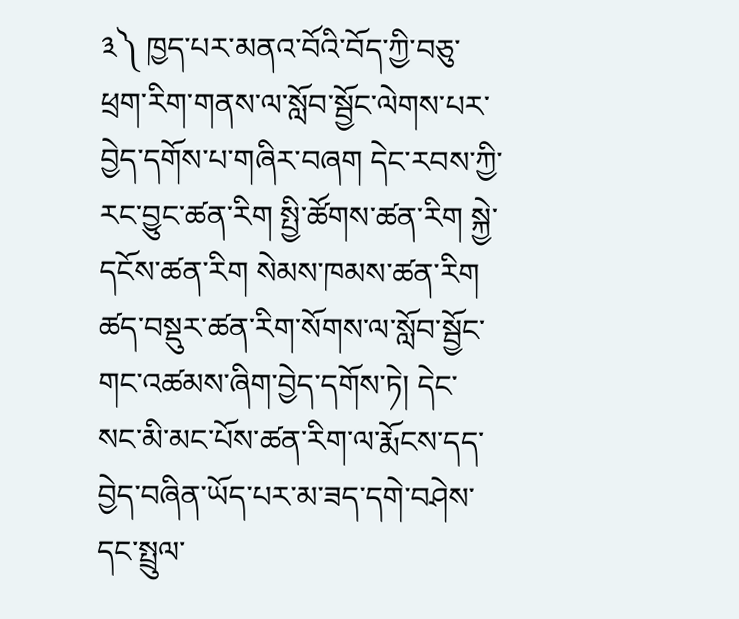༣༽ ཁྱད་པར་མནའ་བོའི་བོད་ཀྱི་བཅུ་ཕྲག་རིག་གནས་ལ་སློབ་སྦྱོང་ལེགས་པར་བྱེད་དགོས་པ་གཞིར་བཞག དེང་རབས་ཀྱི་རང་བྱུང་ཚན་རིག སྤྱི་ཚོགས་ཚན་རིག སྐྱེ་དངོས་ཚན་རིག སེམས་ཁམས་ཚན་རིག ཚད་བསྡུར་ཚན་རིག་སོགས་ལ་སློབ་སྦྱོང་གང་འཚམས་ཞིག་བྱེད་དགོས་ཏེ། དེང་སང་མི་མང་པོས་ཚན་རིག་ལ་རྨོངས་དད་བྱེད་བཞིན་ཡོད་པར་མ་ཟད་དགེ་བཤེས་དང་སྤྲུལ་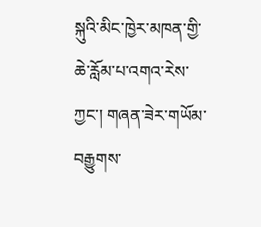སྐུའི་མིང་ཁྱེར་མཁན་གྱི་ཆེ་རློམ་པ་འགའ་རེས་ཀྱང་། གཞན་ཟེར་གཡོམ་བརྒྱུགས་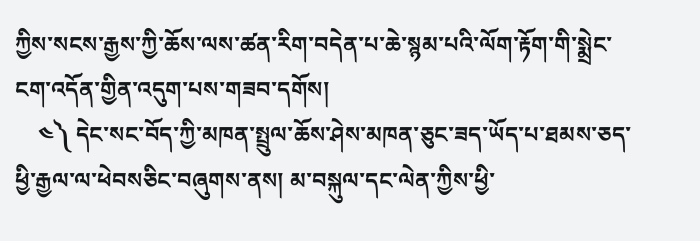ཀྱིས་སངས་རྒྱས་ཀྱི་ཆོས་ལས་ཚན་རིག་བདེན་པ་ཆེ་སྙམ་པའི་ལོག་རྟོག་གི་སྨྲེང་ངག་འདོན་གྱིན་འདུག་པས་གཟབ་དགོས།
    ༤༽ དེང་སང་བོད་ཀྱི་མཁན་སྤྲུལ་ཆོས་ཤེས་མཁན་ཅུང་ཟད་ཡོད་པ་ཐམས་ཅད་ཕྱི་རྒྱལ་ལ་ཕེབསཅིང་བཞུགས་ནས། མ་བསྐུལ་དང་ལེན་ཀྱིས་ཕྱི་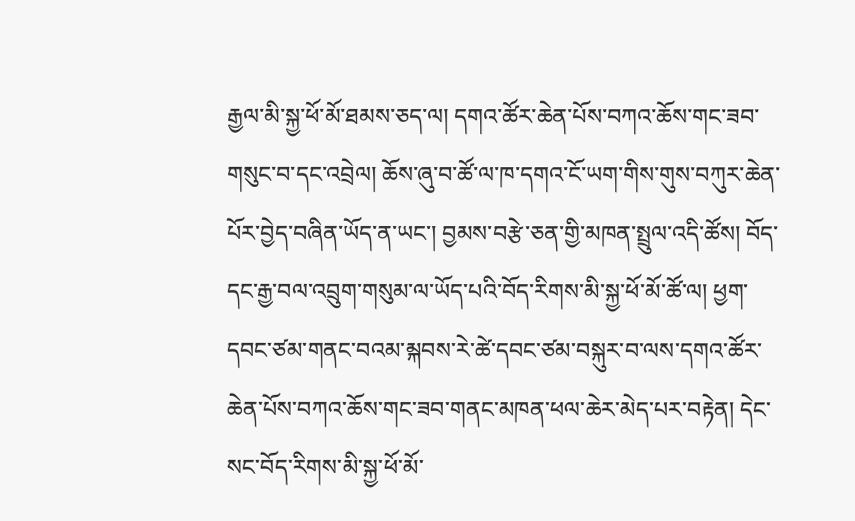རྒྱལ་མི་སྐྱ་ཕོ་མོ་ཐམས་ཅད་ལ། དགའ་ཚོར་ཆེན་པོས་བཀའ་ཆོས་གང་ཟབ་གསུང་བ་དང་འབྲེལ། ཆོས་ཞུ་བ་ཚོ་ལ་ཁ་དགའ་ངོ་ཡག་གིས་གུས་བཀུར་ཆེན་པོར་བྱེད་བཞིན་ཡོད་ན་ཡང་། བྱམས་བརྩེ་ཅན་གྱི་མཁན་སྤྲུལ་འདི་ཚོས། བོད་དང་རྒྱ་བལ་འབྲུག་གསུམ་ལ་ཡོད་པའི་བོད་རིགས་མི་སྐྱ་ཕོ་མོ་ཚོ་ལ། ཕྱག་དབང་ཙམ་གནང་བའམ་མྐབས་རེ་ཚེ་དབང་ཙམ་བསྐུར་བ་ལས་དགའ་ཚོར་ཆེན་པོས་བཀའ་ཆོས་གང་ཟབ་གནང་མཁན་ཕལ་ཆེར་མེད་པར་བརྟེན། དེང་སང་བོད་རིགས་མི་སྐྱ་ཕོ་མོ་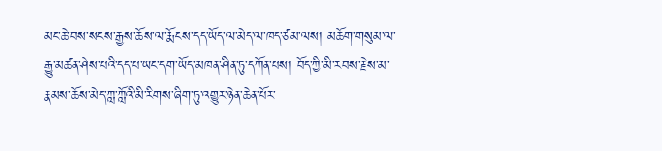མང་ཆེ་བས་སངས་རྒྱས་ཆོས་ལ་རྨོངས་དད་ཡོད་ལ་མེད་ལ་ཁད་ཙམ་ལས། མཆོག་གསུམ་ལ་རྒྱུ་མཚན་ཤེས་པའི་དད་པ་ཡང་དག་ཡོད་མཁན་ཤིན་ཏུ་དཀོན་པས། བོད་ཀྱི་མི་རབས་རྗེས་མ་རྣམས་ཆོས་མེད་ཀླ་ཀློའི་མི་རིགས་ཞིག་ཏུ་འགྱུར་ཉེན་ཆེན་པོར་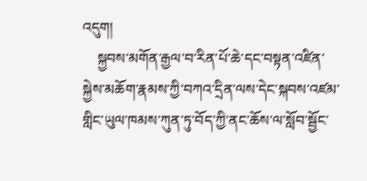འདུག།
    སྐྱབས་མགོན་རྒྱལ་བ་རིན་པོ་ཆེ་དང་བསྟན་འཛིན་སྐྱེས་མཆོག་རྣམས་ཀྱི་བཀའ་དྲིན་ལས་དེང་སྐབས་འཛམ་གླིང་ཡུལ་ཁམས་ཀུན་ཏུ་བོད་ཀྱི་ནང་ཆོས་ལ་སློབ་སྦྱོང་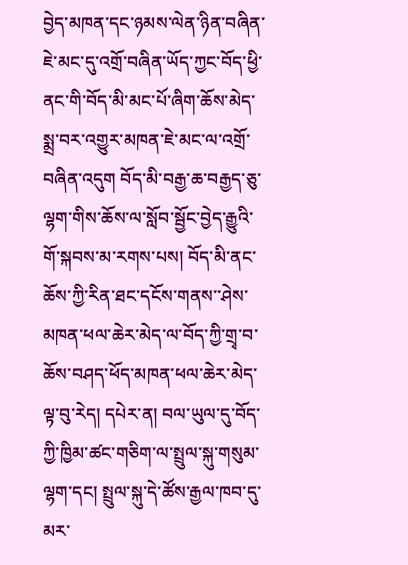བྱེད་མཁན་དང་ཉམས་ལེན་ཉིན་བཞིན་ཇེ་མང་དུ་འགྲོ་བཞིན་ཡོད་ཀྱང་བོད་ཕྱི་ནང་གི་བོད་མི་མང་པོ་ཞིག་ཆོས་མེད་སྨྲ་བར་འགྱུར་མཁན་ཇེ་མང་ལ་འགྲོ་བཞིན་འདུག བོད་མི་བརྒྱ་ཆ་བརྒྱད་ཅུ་ལྷག་གིས་ཆོས་ལ་སློབ་སྦྱོང་བྱེད་རྒྱུའི་གོ་སྐབས་མ་རགས་པས། བོད་མི་ནང་ཆོས་ཀྱི་རིན་ཐང་དངོས་གནས་་ཤེས་མཁན་ཕལ་ཆེར་མེད་ལ་བོད་ཀྱི་གྲྭ་བ་ཆོས་བཤད་ཕོད་མཁན་ཕལ་ཆེར་མེད་ལྟ་བུ་རེད། དཔེར་ན། བལ་ཡུལ་དུ་བོད་ཀྱི་ཁྱིམ་ཚང་གཅིག་ལ་སྤྲུལ་སྐུ་གསུམ་ལྷག་དང། སྤྲུལ་སྐུ་དེ་ཚོས་རྒྱལ་ཁབ་དུ་མར་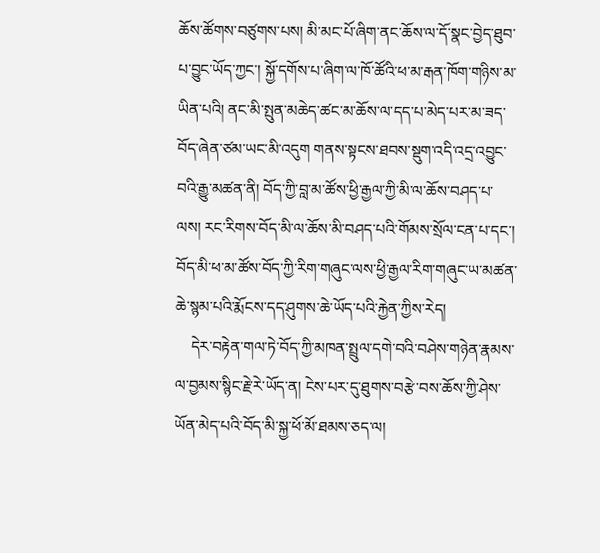ཆོས་ཚོགས་བཙུགས་པས། མི་མང་པོ་ཞིག་ནང་ཆོས་ལ་དོ་སྣང་བྱེད་ཐུབ་པ་བྱུང་ཡོད་ཀྱང་། སྐྱོ་དགོས་པ་ཞིག་ལ་ཁོ་ཚོའི་ཕ་མ་རྒན་ཁོག་གཉིས་མ་ཡིན་པའི། ནང་མི་སྤུན་མཆེད་ཚང་མ་ཆོས་ལ་དད་པ་མེད་པར་མ་ཟད་བོད་ཞེན་ཙམ་ཡང་མི་འདུག གནས་སྟངས་ཐབས་སྡུག་འདི་འདྲ་འབྱུང་བའི་རྒྱུ་མཚན་ནི། བོད་ཀྱི་བླ་མ་ཚོས་ཕྱི་རྒྱལ་ཀྱི་མི་ལ་ཆོས་བཤད་པ་ལས། རང་རིགས་བོད་མི་ལ་ཆོས་མི་བཤད་པའི་གོམས་སྲོལ་ངན་པ་དང་། བོད་མི་ཕ་མ་ཚོས་བོད་ཀྱི་རིག་གཞུང་ལས་ཕྱི་རྒྱལ་རིག་གཞུང་ཡ་མཚན་ཆེ་སྙམ་པའི་རྨོངས་དད་ཤུགས་ཆེ་ཡོད་པའི་རྐྱེན་ཀྱིས་རེད།
    དེར་བརྟེན་གལ་ཏེ་བོད་ཀྱི་མཁན་སྤྲུལ་དགེ་བའི་བཤེས་གཉེན་རྣམས་ལ་བྱམས་སྙིང་རྗེ་རེ་ཡོད་ན། ངེས་པར་དུ་ཐུགས་བརྩེ་བས་ཆོས་ཀྱི་ཤེས་ཡོན་མེད་པའི་བོད་མི་སྐྱ་ཕོ་མོ་ཐམས་ཅད་ལ།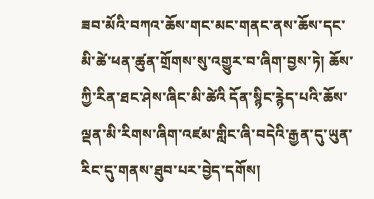ཟབ་མོའི་བཀའ་ཆོས་གང་མང་གནང་ནས་ཆོས་དང་མི་ཚེ་ཕན་ཚུན་གྲོགས་སུ་འགྱུར་བ་ཞིག་བྱས་ཏེ། ཆོས་ཀྱི་རིན་ཐང་ཤེས་ཞིང་མི་ཚེའི དོན་སྙིང་རྙེད་པའི་ཆོས་ལྡན་མི་རིགས་ཞིག་འཛམ་གླིང་ཞི་བདེའི་རྒྱན་དུ་ཡུན་རིང་དུ་གནས་ཐུབ་པར་བྱེད་དགོས།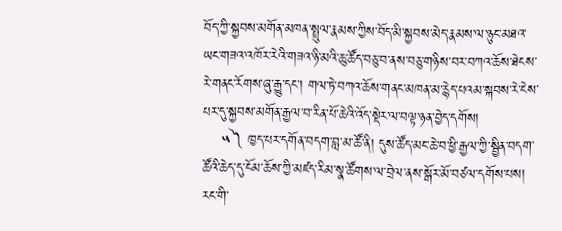བོད་ཀྱི་སྐྱབས་མགོན་མཁན་སྤྲུལ་རྣམས་ཀྱིས་བོད་མི་སྐྱབས་མེད་རྣམས་ལ་ཉུང་མཐའ་ཡང་གཟའ་འཁོར་རེའི་གཟའ་ཉི་མའི་ཆུ་ཚོད་བཅུ་བ་ནས་བཅུ་གཉིས་བར་བཀའ་ཆོས་ཐེངས་རེ་གནང་རོགས་ཞུ་རྒྱུ་དང་། གལ་ཏེ་བཀའ་ཆོས་གནང་མཁན་མ་རྙེད་པའམ་སྐབས་རེ་ངེས་པར་དུ་སྐྱབས་མགོན་རྒྱལ་བ་རིན་པོ་ཆེའི་འོད་སྡེར་ལ་བལྟ་ཉན་བྱེད་དགོས།
    ༥༽ ཁྱད་པར་དགོན་བདག་བླ་མ་ཚོ་ནི། དུས་ཚོད་མང་ཆེ་བ་ཕྱི་རྒྱལ་ཀྱི་སྦྱིན་བདག་ཚོའི་ཆེད་དུ་ངོམ་ཆོས་ཀྱི་མཛད་རིམ་སྣ་ཚོགས་ལ་བྲེལ་ནས་སྒོར་མོ་བཙལ་དགོས་པས། རང་གི་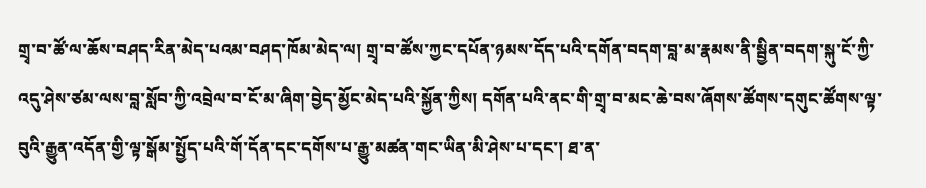གྲྭ་བ་ཚོ་ལ་ཆོས་བཤད་རིན་མེད་པའམ་བཤད་ཁོམ་མེད་ལ། གྲྭ་བ་ཚོས་ཀྱང་དཔོན་ཉམས་དོད་པའི་དགོན་བདག་བླ་མ་རྣམས་ནི་སྦྱིན་བདག་སྐུ་ངོ་ཀྱི་འདུ་ཤེས་ཙམ་ལས་བླ་སློབ་ཀྱི་འབྲེལ་བ་ངོ་མ་ཞིག་བྱེད་མྱོང་མེད་པའི་སྐྱོན་ཀྱིས། དགོན་པའི་ནང་གི་གྲྭ་བ་མང་ཆེ་བས་ཞོགས་ཚོགས་དགུང་ཚོགས་ལྟ་བུའི་རྒྱུན་འདོན་གྱི་ལྟ་སྒོམ་སྤྱོད་པའི་གོ་དོན་དང་དགོས་པ་རྒྱུ་མཚན་གང་ཡིན་མི་ཤེས་པ་དང་། ཐ་ན་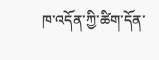ཁ་འདོན་ཀྱི་ཚིག་དོན་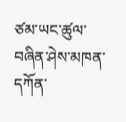ཙམ་ཡང་ཚུལ་བཞིན་ཤེས་མཁན་དཀོན་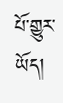པོ་གྱུར་ཡོད།